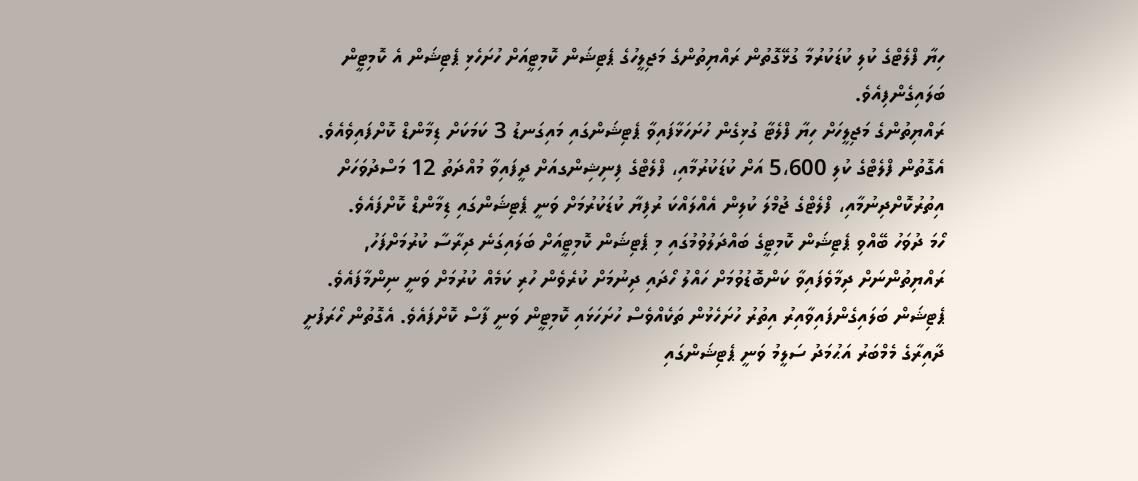ހިޔާ ފްލެޓްގެ ކުލި ކުޑަކުރުމާ ގުޅޭގޮތުން ރައްޔިތުންގެ މަޖިލީހުގެ ޕެޓިޝަން ކޮމިޓީއަށް ހުށަހެޅި ޕެޓިޝަން އެ ކޮމިޓީން ބަލައިގެންފިއެވެ.
ރައްޔިތުންގެ މަޖިލީހަށް ހިޔާ ފްލެޓާ ގުޅިގެން ހުށަހަޅާފައިވާ ޕެޓިޝަންގައި މައިގަނޑު 3 ކަމަކަށް ޑިމާންޑް ކޮށްފައިވެއެވެ. އެގޮތުން ފްލެޓްގެ ކުލި 5،600 އަށް ކުޑަކުރުމާއި، ފްލެޓްގެ ފިނިޝިންގއަށް ދީފައިވާ މުއްދަތު 12 މަސްދުވަހަށް އިތުރުކޮށްދިނުމާއި، ފްލެޓްގެ ޖުމްލަ ކުލިން އެއްލައްކަ ރުފިޔާ ކުޑަކުރުމަށް ވަނީ ޕެޓިޝަންގައި ޑިމާންޑް ކޮށްފައެވެ.
ހޯމަ ދުވަހު ބޭއްވި ޕެޓިޝަން ކޮމިޓީގެ ބައްދަލުވުމުގައި މި ޕެޓިޝަން ކޮމިޓީއަށް ބަލައިގަނެ ދިރާސާ ކުރުމަށްފަހު, ރައްޔިތުންނަށް ދިމާވެފައިވާ ކަންބޮޑުވުމަށް ހައްލު ހޯދައި ދިނުމަށް ކުރެވެން ހުރި ކަމެއް ކުރުމަށް ވަނީ ނިންމާފައެވެ. ޕެޓިޝަން ބަލައިގެންފައިވާއިރު އިތުރު ހުށަހެޅުން ތަކެއްވެސް ހުށަހަޅައި ކޮމިޓީން ވަނީ ފާސް ކޮށްފައެވެ. އެގޮތުން ހޯރަފުށީ ދާއިރާގެ މެމްބަރު އަޙުމަދު ސަލީމު ވަނީ ޕެޓިޝަންގައި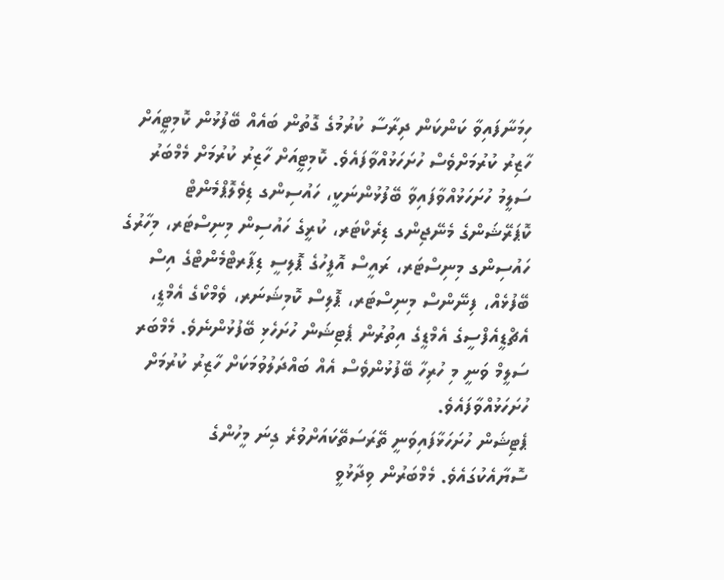ހިމަނާފައިވާ ކަންކަން ދިރާސާ ކުރުމުގެ ގޮތުން ބައެއް ބޭފުޅުން ކޮމިޓީއަށް ހާޒިރު ކުރުމަށްވެސް ހުށަހަޅުއްވާފައެވެ. ކޮމިޓީއަށް ހާޒިރު ކުރުމަށް މެމްބަރު ސަލީމު ހުށަހަޅުއްވާފައިވާ ބޭފުޅުންނަކީ، ހައުސިންގ ޑިވެލޮޕްމެންޓް ކޮޕަރޭޝަންގެ މެނޭޖިންގ ޑިރެކްޓަރ، ކުރީގެ ހައުސިން މިނިސްޓަރ، މިހާރުގެ ހައުސިންގ މިނިސްޓަރ، ރައީސް އޮފީހުގެ ޕޮލިސީ ޑިޕާރޓްމެންޓްގެ އިސް ބޭފުޅެއް، ފިނޭންސް މިނިސްޓަރ، ޕޮލިސް ކޮމިޝަނަރ، ވެމްކޯގެ އެމްޑީ، އެޗްޑީއެފްސީގެ އެމްޑީގެ އިތުރުން ޕެޓިޝަން ހުށަހެޅި ބޭފުޅުންނެވެ. މެމްބަރ ސަލީމް ވަނީ މި ހުރިހާ ބޭފުޅުންވެސް އެއް ބައްދަލުވުމަކަށް ހާޒިރު ކުރުމަށް ހުށަހަޅުއްވާފައެވެ.
ޕެޓިޝަން ހުށަހަޅާފައިވަނީ ތޭރަސަތޭކައަށްވުރެ ގިނަ މީހުންގެ ސޮޔާއެކުގައެވެ. މެމްބަރުން ވިދާޅުވީ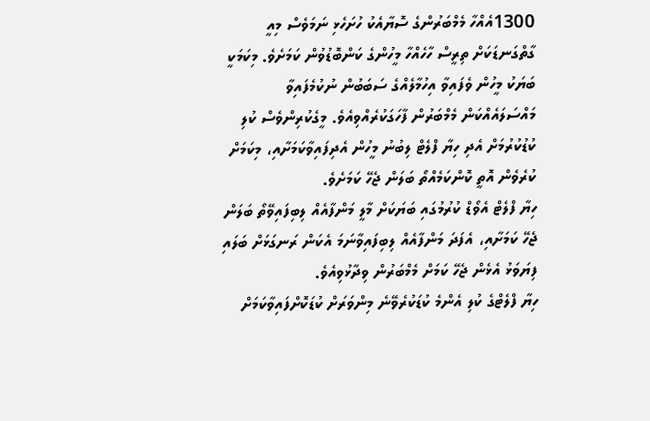1300އެއްހާ މެމްބަރުންގެ ސޮޔާއެކު ހުށަހެޅި ނަމަވެސް މިއީ ގާތްގަނޑަކަށް ތިރީސް ހާހެއްހާ މީހުންގެ ކަންބޮޑުވުން ކަމަށެވެ. މިކަމަކީ ބަޔަކު މީހުން ވެފައިވާ އިހުމާލެއްގެ ސަބަބުން ނުކުމެފައިވާ މައްސަލައެއްކަން މެމްބަރުން ފާހަގަކުރެއްވިއެވެ. މީގެކުރިންވެސް ކުލި ކުޑުކުރުމަށް އެދި ހިޔާ ފްލެޓް ލިބުނު މީހުން އެދިފައިވާކަމަށާއި، މިކަމަށް ކުރެވެން އޮތީ ކޮންކަމެއްތޯ ބަލަން ޖެހޭ ކަމަށެވެ.
ހިޔާ ފްލެޓް އެވޯޑް ކުރުމުގައި ބަޔަކަށް މާލީ މަންފާއެއް ލިބިފައިވޭތޯ ބަލަން ޖެހޭ ކަމަށާއި، އެފަދަ މަންފާއެއް ލިބިފައިވާނަމަ އެކަން ރަނގަޅަށް ބަލައި ފިޔަވަޅު އެޅެން ޖެހޭ ކަމަށް މެމްބަރުން ވިދާޅުވިއެވެ.
ހިޔާ ފްލެޓްގެ ކުލި އެންމެ ކުޑަކުރެވޭނެ މިންވަރަށް ކުޑަކޮށްފައިވާކަމަށް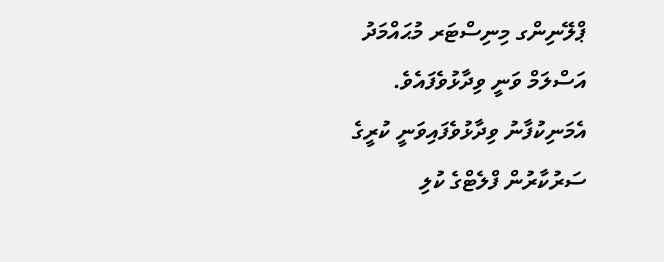ޕްލޭނިންގ މިނިސްޓަރ މުޙައްމަދު އަސްލަމް ވަނީ ވިދާޅުވެފައެވެ. އެމަނިކުފާނު ވިދާޅުވެފައިވަނީ ކުރީގެ ސަރުކާރުން ފްލެޓްގެ ކުލި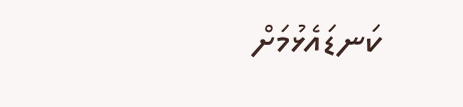ކަނޑައެޅުމަށް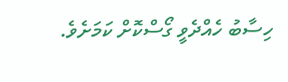ހިސާބު ހެއްދެވީ ގޯސްކޮށް ކަމަށެވެ.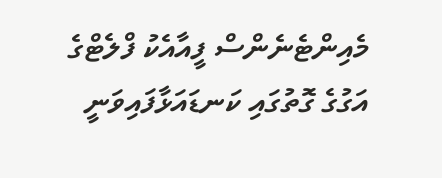މެއިންޓެނެންސް ފީއާއެކު ފްލެޓްގެ އަގުގެ ގޮތުގައި ކަނޑައަޅާފައިވަނީ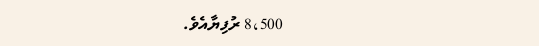8،500 ރުފިޔާއެވެ.